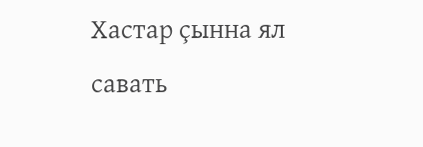Хастар çынна ял савать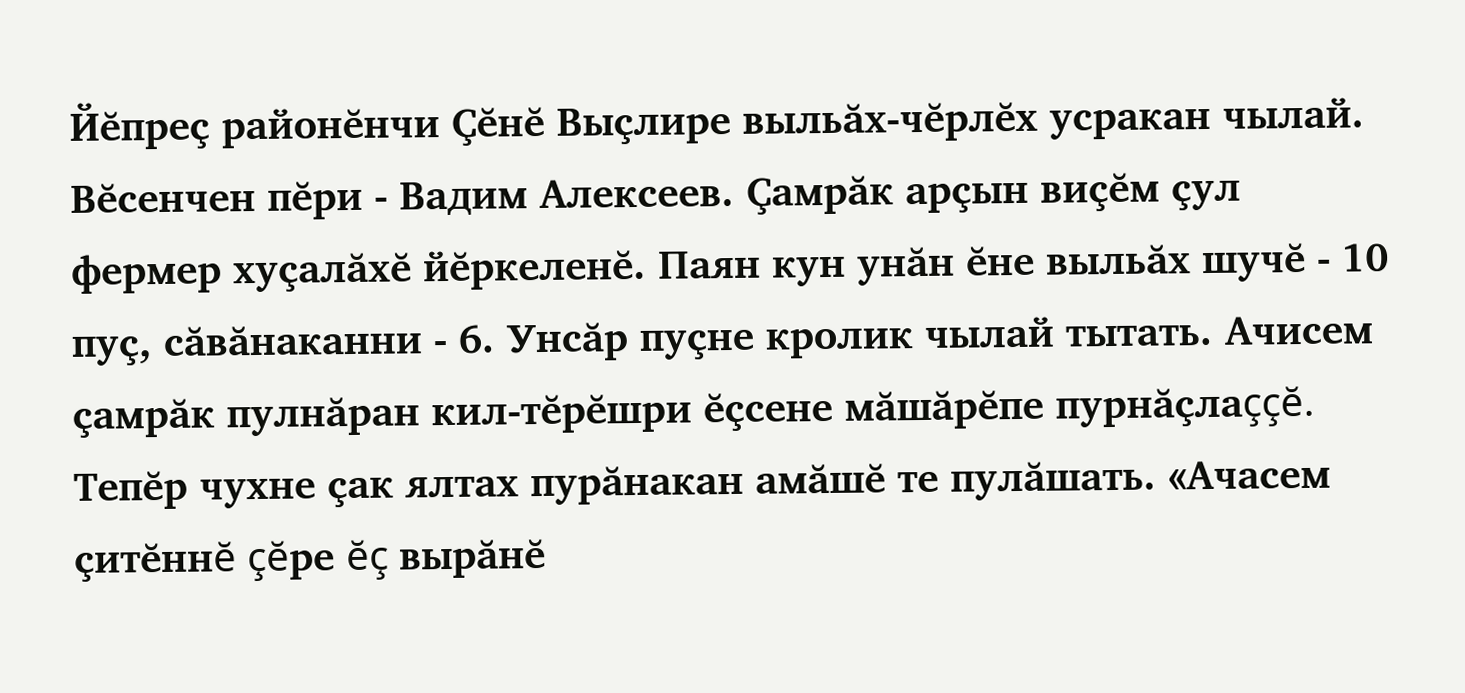Йĕпреç районĕнчи Çĕнĕ Выçлире выльăх-чĕрлĕх усракан чылай. Вĕсенчен пĕри - Вадим Алексеев. Çамрăк арçын виçĕм çул фермер хуçалăхĕ йĕркеленĕ. Паян кун унăн ĕне выльăх шучĕ - 10 пуç, сăвăнаканни - 6. Унсăр пуçне кролик чылай тытать. Ачисем çамрăк пулнăран кил-тĕрĕшри ĕçсене мăшăрĕпе пурнăçлаççĕ. Тепĕр чухне çак ялтах пурăнакан амăшĕ те пулăшать. «Ачасем çитĕннĕ çĕре ĕç вырăнĕ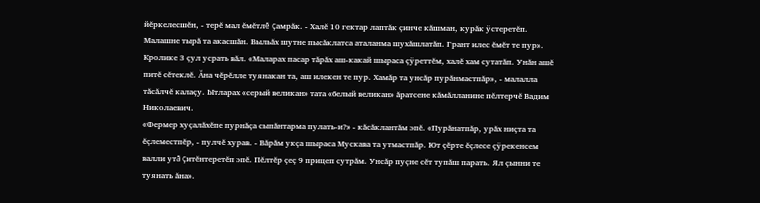йĕркелесшĕн, - терĕ мал ĕмĕтлĕ çамрăк. - Халĕ 10 гектар лаптăк çинче кăшман, курăк ÿстеретĕп. Малашне тырă та акасшăн. Выльăх шутне пысăклатса аталанма шухăшлатăп. Грант илес ĕмĕт те пур».
Кролике 3 çул усрать вăл. «Маларах пасар тăрăх аш-какай шыраса çÿреттĕм, халĕ хам сутатăп. Унăн ашĕ питĕ сĕтеклĕ. Ăна чĕрĕлле туянакан та, аш илекен те пур. Хамăр та унсăр пурăнмастпăр», - малалла тăсăлчĕ калаçу. Ытларах «серый великан» тата «белый великан» ăратсене кăмăлланине пĕлтерчĕ Вадим Николаевич.
«Фермер хуçалăхĕпе пурнăçа сыпăнтарма пулать-и?» - кăсăклантăм эпĕ. «Пурăнатпăр, урăх ниçта та ĕçлеместпĕр, - пулчĕ хурав. - Вăрăм укçа шыраса Мускава та утмастпăр. Ют çĕрте ĕçлесе çÿрекенсем валли утă çитĕнтеретĕп эпĕ. Пĕлтĕр çеç 9 прицеп сутрăм. Унсăр пуçне сĕт тупăш парать. Ял çынни те туянать ăна».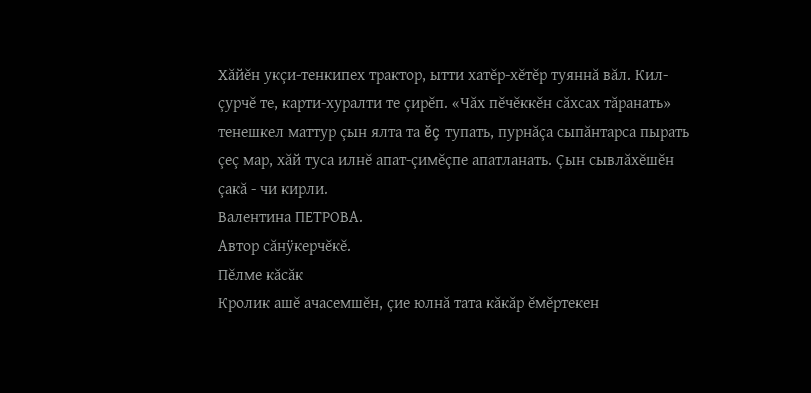Хăйĕн укçи-тенкипех трактор, ытти хатĕр-хĕтĕр туяннă вăл. Кил-çурчĕ те, карти-хуралти те çирĕп. «Чăх пĕчĕккĕн сăхсах тăранать» тенешкел маттур çын ялта та ĕç тупать, пурнăçа сыпăнтарса пырать çеç мар, хăй туса илнĕ апат-çимĕçпе апатланать. Çын сывлăхĕшĕн çакă - чи кирли.
Валентина ПЕТРОВА.
Автор сăнÿкерчĕкĕ.
Пĕлме кăсăк
Кролик ашĕ ачасемшĕн, çие юлнă тата кăкăр ĕмĕртекен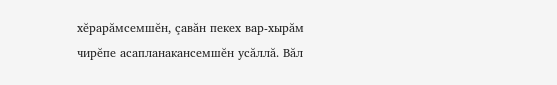хĕрарăмсемшĕн, çавăн пекех вар-хырăм чирĕпе асапланакансемшĕн усăллă. Вăл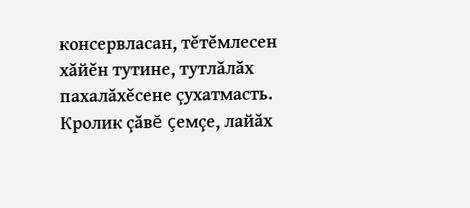консервласан, тĕтĕмлесен хăйĕн тутине, тутлăлăх пахалăхĕсене çухатмасть. Кролик çăвĕ çемçе, лайăх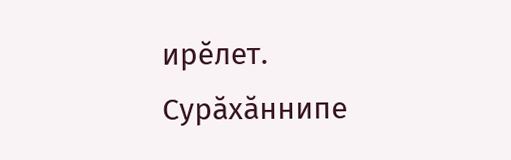ирĕлет. Сурăхăннипе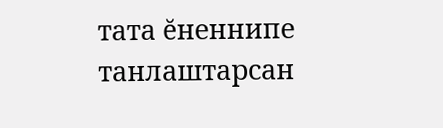тата ĕненнипе танлаштарсан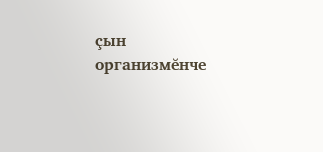çын организмĕнче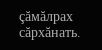çăмăлрах сăрхăнать.